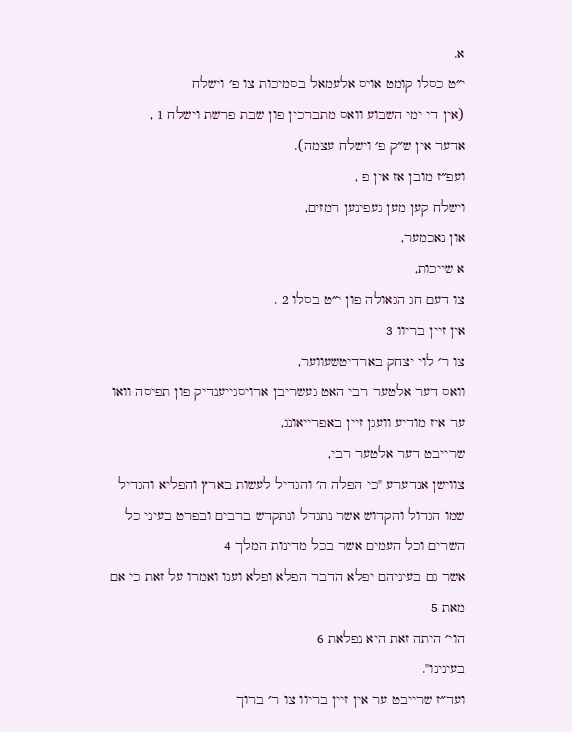א.
י״ט כסלו קומט אויס אלעמאל בסמיכות צו פ׳ וישלח
(אין די ימי השבוע וואס מתברכין פון שבת פרשת וישלח 1 ,
אדער אין ש״ק פ׳ וישלח עצמה).
ועפ״ז מובן אז אין פ ,
וישלח קען מען געפינען רמזים,
און נאכמער,
א שייכות,
צו דעם חג הגאולה פון י״ט בסלו 2 .
אין זיין בריוו 3
צו ר׳ לוי יצחק בארדיטשעווער,
וואס דער אלטער רבי האט געשריבן ארויסגייענדיק פון תפיסה וואו ער איז מודיע וועגן זיין באפרייאונג,
שרייבט דער אלטער רבי,
צווישן אנדערע "כי הפלה ה׳ והגדיל לעשות בארץ והפליא והגדיל שמו הגדול והקדוש אשר נתגדל ונתקדש ברבים ובפרט בעיני כל השרים וכל העמים אשר בכל מדינות המלך 4
אשר גם בעיניהם יפלא הדבר הפלא ופלא וענו ואמרו על זאת כי אם מאת 5
הוי׳ היתה זאת היא נפלאת 6
בעינינו".
ועד״ז שרייבט ער אין זיין בריוו צו ר׳ ברוך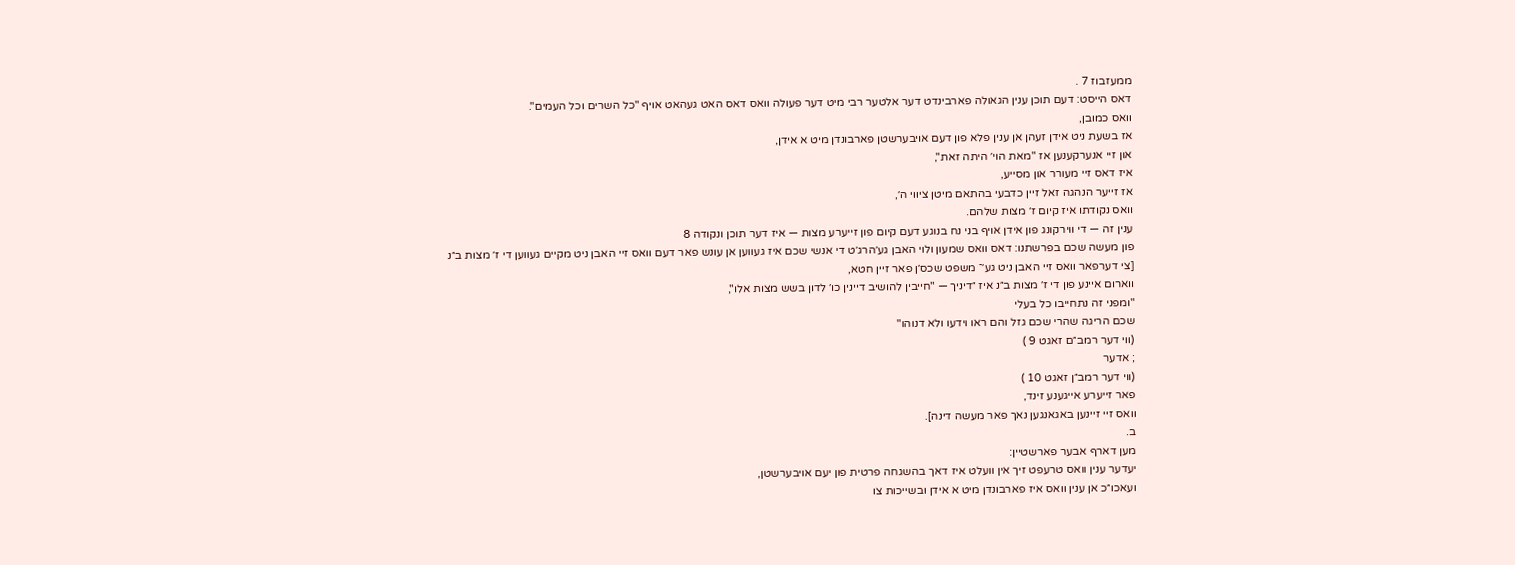ממעזבוז 7 .
דאס הייסט: דעם תוכן ענין הגאולה פארבינדט דער אלטער רבי מיט דער פעולה וואס דאס האט געהאט אויף "כל השרים וכל העמים".
וואס כמובן,
אז בשעת ניט אידן זעהן אן ענין פלא פון דעם אויבערשטן פארבונדן מיט א אידן,
און זיי אנערקענען אז "מאת הוי׳ היתה זאת",
איז דאס זיי מעורר און מסייע,
אז זייער הנהגה זאל זיין כדבעי בהתאם מיטן ציווי ה׳,
וואס נקודתו איז קיום ז׳ מצות שלהם.
ענין זה — די ווירקונג פון אידן אויף בני נח בנוגע דעם קיום פון זייערע מצות — איז דער תוכן ונקודה 8
פון מעשה שכם בפרשתנו: דאס וואס שמעון ולוי האבן גע׳הרג׳ט די אנשי שכם איז געווען אן עונש פאר דעם וואס זיי האבן ניט מקיים געווען די ז׳ מצות ב״נ
[צי דערפאר וואס זיי האבן ניט גע׳־ משפט שכס׳ן פאר זיין חטא,
ווארום איינע פון די ז׳ מצות ב״נ איז ״דיניך — "חייבין להושיב דיינין כו׳ לדון בשש מצות אלו",
"ומפני זה נתחייבו כל בעלי
שכם הריגה שהרי שכם גזל והם ראו וידעו ולא דנוהו"
(ווי דער רמב״ם זאגט 9 )
; אדער
(ווי דער רמב״ן זאגט 10 )
פאר זייערע אייגענע זינד,
וואס זיי זיינען באגאנגען נאך פאר מעשה דינה].
ב.
מען דארף אבער פארשטיין:
יעדער ענין וואס טרעפט זיך אין וועלט איז דאך בהשגחה פרטית פון יעם אויבערשטן,
ועאכו״כ אן ענין וואס איז פארבונדן מיט א אידן ובשייכות צו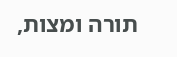תורה ומצות,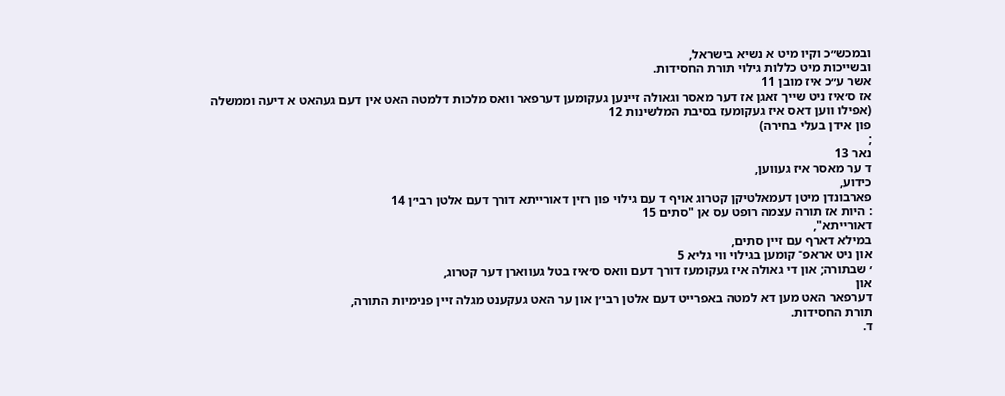ובמכש״כ וקיו מיט א נשיא בישראל,
ובשייכות מיט כללות גילוי תורת החסידות.
אשר ע״כ איז מובן 11
אז ס׳איז ניט שייך זאגן אז דער מאסר וגאולה זיינען געקומען דערפאר וואס מלכות דלמטה האט אין דעם געהאט א דיעה וממשלה
(אפילו ווען דאס איז געקומעז בסיבת המלשינות 12
פון אידן בעלי בחירה)
;
נאר 13
ד ער מאסר איז געווען,
כידוע,
פארבונדן מיטן דעמאלטיקן קטרוג אויף ד עם גילוי פון רזין דאורייתא דורך דעם אלטן רבי׳ן 14
: היות אז תורה עצמה רופט עס אן "סתים 15
דאורייתא",
במילא דארף עם זיין סתים,
און ניט אראפ־ קומען בגילוי ווי גליא 5
׳ שבתורה; און די גאולה איז געקומעז דורך דעם וואס ס׳איז בטל געווארן דער קטרוג,
און
דערפאר האט מען דא למטה באפרייט דעם אלטן רבי׳ן און ער האט געקענט מגלה זיין פנימיות התורה,
תורת החסידות.
ד.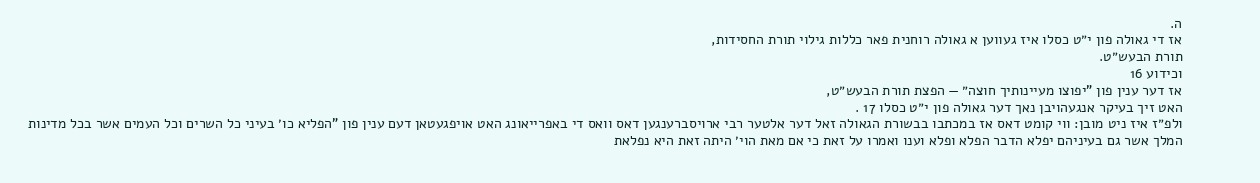ה.
אז די גאולה פון י״ט כסלו איז געווען א גאולה רוחנית פאר כללות גילוי תורת החסידות,
תורת הבעש״ט.
וכידוע 16
אז דער ענין פון "יפוצו מעיינותיך חוצה״ — הפצת תורת הבעש״ט,
האט זיך בעיקר אנגעהויבן נאך דער גאולה פון י״ט כסלו 17 .
ולפ״ז איז ניט מובן: ווי קומט דאס אז במכתבו בבשורת הגאולה זאל דער אלטער רבי ארויסברענגען דאס וואס די באפרייאונג האט אויפגעטאן דעם ענין פון "הפליא כו׳ בעיני כל השרים וכל העמים אשר בכל מדינות המלך אשר גם בעיניהם יפלא הדבר הפלא ופלא וענו ואמרו על זאת כי אם מאת הוי׳ היתה זאת היא נפלאת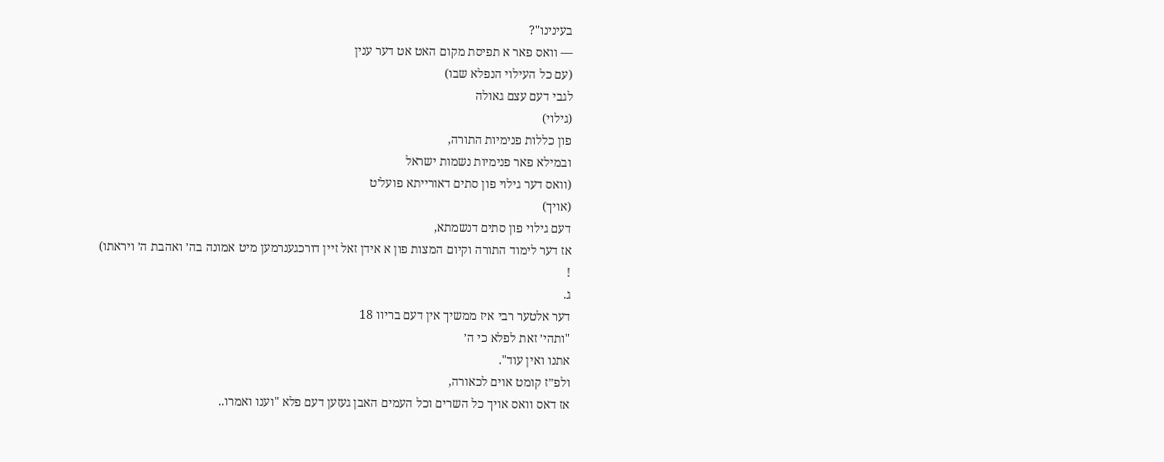בעינינו"?
— וואס פאר א תפיסת מקום האט אט דער ענין
(עם כל העילוי הנפלא שבו)
לגבי דעם עצם גאולה
(גילוי)
פון כללות פנימיות התורה,
ובמילא פאר פנימיות נשמות ישראל
(וואס דער גילוי פון סתים דאורייתא פועל׳ט
(אויך)
דעם גילוי פון סתים דנשמתא,
אז דער לימוד התורה וקיום המצות פון א אידן זאל זיין דורכגענרמען מיט אמונה בה׳ ואהבת ה׳ ויראתו)
!
ג.
דער אלטער רבי איז ממשיך אין דעם בריוו 18
"ותהי׳ זאת לפלא כי ה׳
אתנו ואין עוד".
ולפ״ז קומט אוים לכאורה,
אז דאס וואס אויך כל השרים וכל העמים האבן געזען דעם פלא "וענו ואמרו..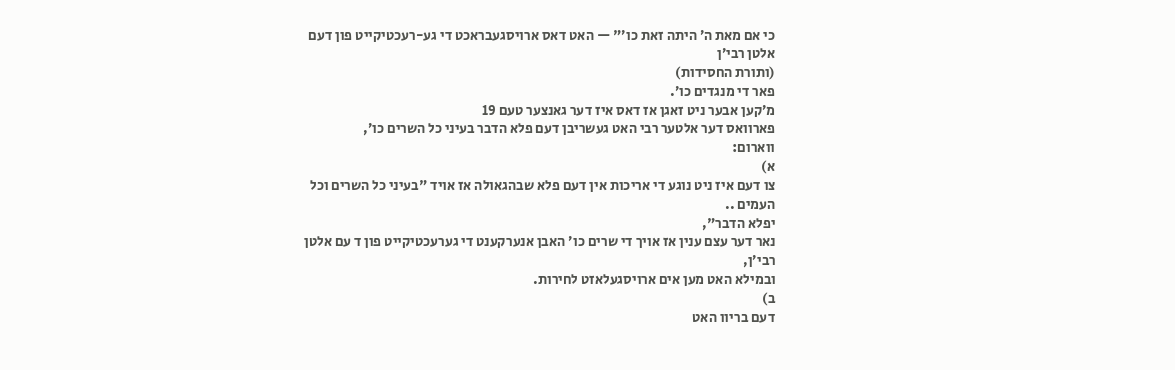כי אם מאת ה׳ היתה זאת כו׳" — האט דאס ארויסגעבראכט די גע-רעכטיקייט פון דעם אלטן רבי׳ן
(ותורת החסידות)
פאר די מנגדים כו׳.
מ׳קען אבער ניט זאגן אז דאס איז דער גאנצער טעם 19
פארוואס דער אלטער רבי האט געשריבן דעם פלא הדבר בעיני כל השרים כו׳,
ווארום:
א)
צו דעם איז ניט נוגע די אריכות אין דעם פלא שבהגאולה אז אויד "בעיני כל השרים וכל העמים ..
יפלא הדבר",
נאר דער עצם ענין אז אויך די שרים כו׳ האבן אנערקענט די גערעכטיקייט פון ד עם אלטן רבי׳ן,
ובמילא האט מען אים ארויסגעלאזט לחירות.
ב)
דעם בריוו האט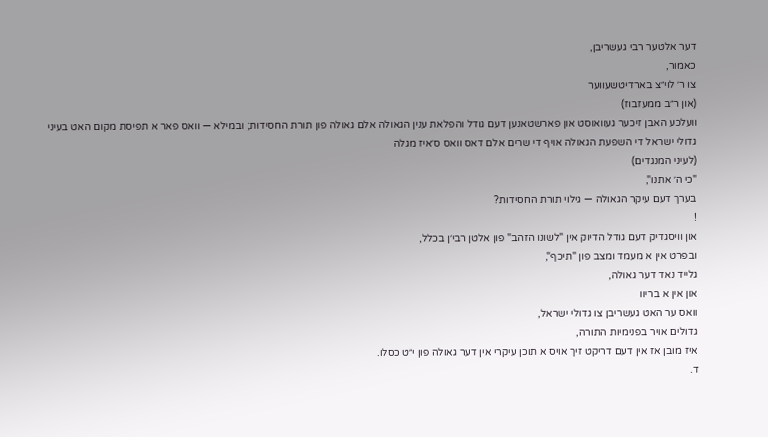דער אלטער רבי געשריבן,
כאמור,
צו ר׳ לוי״צ בארדיטשעווער
(און ר״ב ממעזבוז)
וועלכע האבן זיכער געוואוסט און פארשטאנען דעם גודל והפלאת ענין הגאולה אלם גאולה פון תורת החסידות; ובמילא — וואס פאר א תפיסת מקום האט בעיני גדולי ישראל די השפעת הגאולה אויף די שרים אלם דאס וואס ס׳איז מגלה
(לעיני המנגדים)
"כי ה׳ אתנו",
בערך דעם עיקר הגאולה — גילוי תורת החסידות?
!
און וויסגדיק דעם גודל הדיוק אין "לשונו הזהב" פון אלטן רבי׳ן בכלל,
ובפרט אין א מעמד ומצב פון "תיכף",
גלייד נאד דער גאולה,
און אין א בריוו
וואס ער האט געשריבן צו גדולי ישראל,
גדולים אויר בפנימיות התורה,
איז מובן אז אין דעם דריקט זיך אויס א תוכן עיקרי אין דער גאולה פון י״ט כסלו.
ד.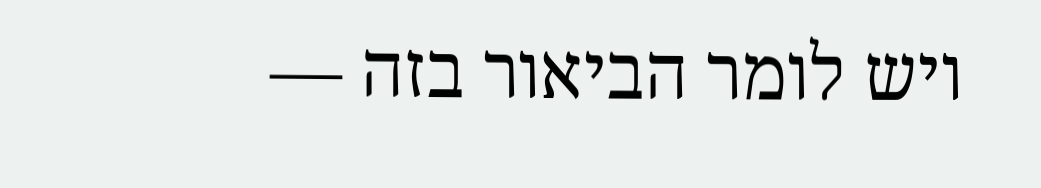ויש לומר הביאור בזה —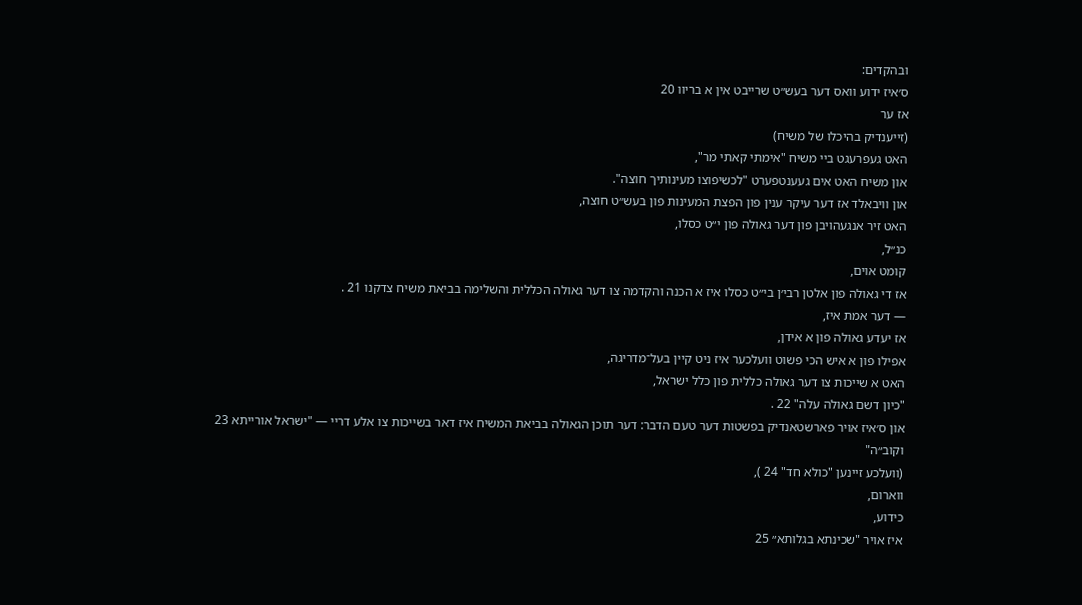ובהקדים:
ס׳איז ידוע וואס דער בעש״ט שרייבט אין א בריוו 20
אז ער
(זייענדיק בהיכלו של משיח)
האט געפרעגט ביי משיח "אימתי קאתי מר",
און משיח האט אים געענטפערט "לכשיפוצו מעינותיך חוצה".
און וויבאלד אז דער עיקר ענין פון הפצת המעינות פון בעש״ט חוצה,
האט זיר אנגעהויבן פון דער גאולה פון י״ט כסלו,
כנ״ל,
קומט אוים,
אז די גאולה פון אלטן רבי׳ן בי״ט כסלו איז א הכנה והקדמה צו דער גאולה הכללית והשלימה בביאת משיח צדקנו 21 .
— דער אמת איז,
אז יעדע גאולה פון א אידן,
אפילו פון א איש הכי פשוט וועלכער איז ניט קיין בעל־מדריגה,
האט א שייכות צו דער גאולה כללית פון כלל ישראל,
"כיון דשם גאולה עלה" 22 .
און ס׳איז אויר פארשטאנדיק בפשטות דער טעם הדבר: דער תוכן הגאולה בביאת המשיח איז דאר בשייכות צו אלע דריי — "ישראל אורייתא 23
וקוב״ה"
(וועלכע זיינען "כולא חד" 24 ),
ווארום,
כידוע,
איז אויר "שכינתא בגלותא״ 25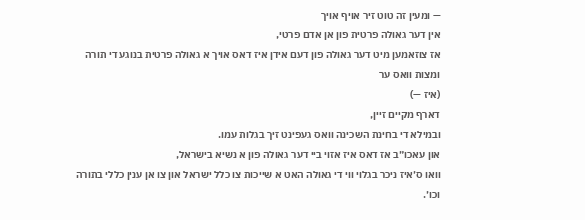— ומעין זה טוט זיר אויף אויך
אין דער גאולה פרטית פון אן אדם פרטי,
אז צוזאמען מיט דער גאולה פון דעם אידן איז דאס אויך א גאולה פרטית בנוגע די תורה ומצות וואס ער
(איז —)
דארף מקיים זיין,
ובמילא די בחינת השכינה וואס געפינט זיך בגלות עמו.
און עאכו״ב אז דאס איז אזוי ביי דער גאולה פון א נשיא בישראל,
וואו ס׳איז ניכר בגלוי ווי די גאולה האט א שייכות צו כלל ישראל און צו אן ענין כללי בתורה וכו׳.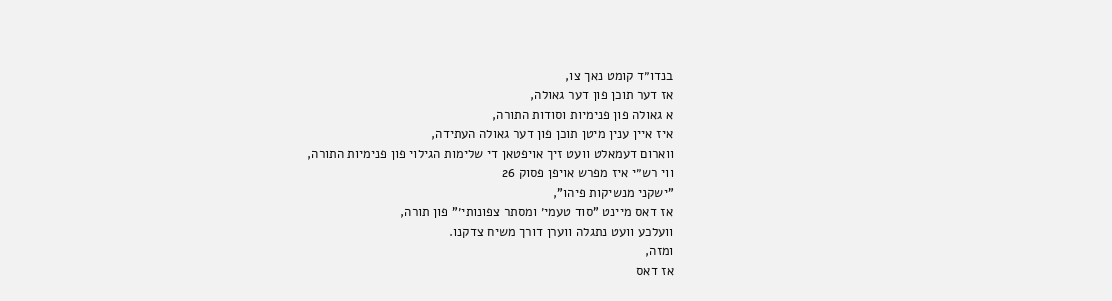בנדו״ד קומט נאך צו,
אז דער תוכן פון דער גאולה,
א גאולה פון פנימיות וסודות התורה,
איז איין ענין מיטן תוכן פון דער גאולה העתידה,
ווארום דעמאלט וועט זיך אויפטאן די שלימות הגילוי פון פנימיות התורה,
ווי רש״י איז מפרש אויפן פסוק 26
"ישקני מנשיקות פיהו",
אז דאס מיינט "סוד טעמי׳ ומסתר צפונותי׳" פון תורה,
וועלכע וועט נתגלה ווערן דורך משיח צדקנו.
ומזה,
אז דאס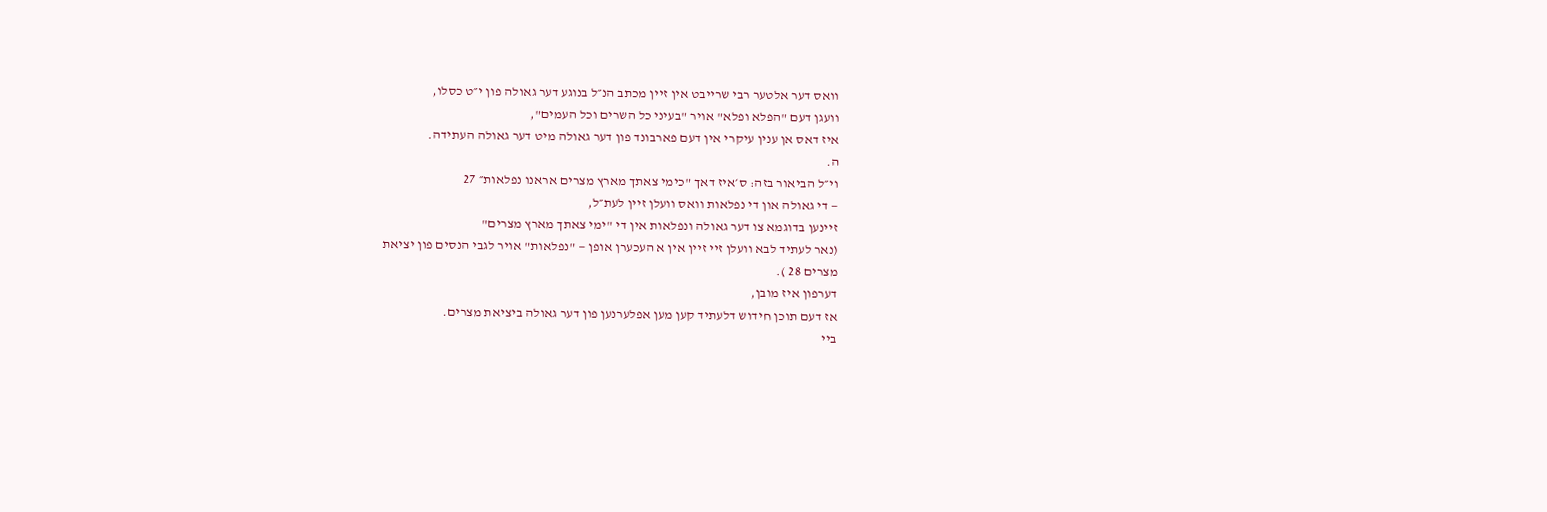וואס דער אלטער רבי שרייבט אין זיין מכתב הנ״ל בנוגע דער גאולה פון י״ט כסלו,
וועגן דעם "הפלא ופלא" אויר "בעיני כל השרים וכל העמים",
איז דאס אן ענין עיקרי אין דעם פארבונד פון דער גאולה מיט דער גאולה העתידה.
ה.
וי״ל הביאור בזה: ס׳איז דאך "כימי צאתך מארץ מצרים אראנו נפלאות״ 27
— די גאולה און די נפלאות וואס וועלן זיין לעת״ל,
זיינען בדוגמא צו דער גאולה ונפלאות אין די "ימי צאתך מארץ מצרים"
(נאר לעתיד לבא וועלן זיי זיין אין א העכערן אופן — "נפלאות" אויר לגבי הנסים פון יציאת
מצרים 28 ).
דערפון איז מובן,
אז דעם תוכן חידוש דלעתיד קען מען אפלערנען פון דער גאולה ביציאת מצרים.
ביי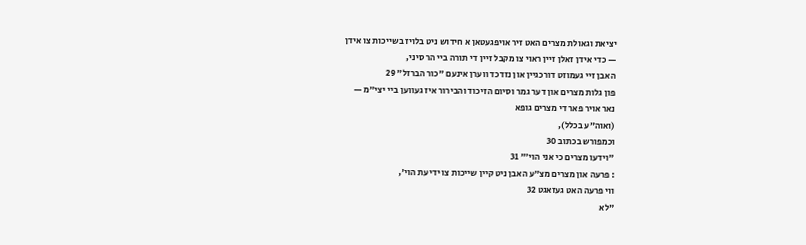יציאת וגאולת מצרים האט זיר אויפגעטאן א חידוש ניט בלויז בשייכות צו אידן
— כדי אידן זאלן זיין ראוי צו מקבל זיין די תורה ביי הר סיני,
האבן זיי געמוזט דורכגיין און נזדכד ווערן אינעם "כור הברזל" 29
פון גלות מצרים און דער גמר וסיום הזיכוד והבירור איז געווען ביי יצי״מ —
נאר אויר פאר די מצרים גופא
(ואוה״ע בכלל),
וכמפורש בכתוב 30
"וידעו מצרים כי אני הוי׳" 31
: פרעה און מצרים מצ״ע האבן ניט קיין שייכות צו ידיעת הוי',
ווי פרעה האט געזאגט 32
"לא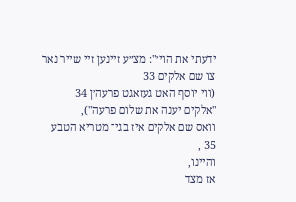ידעתי את הוי׳": מצ״ע זיינען זיי שייר נאר צו שם אלקים 33
(ווי יוסף האט געזאגט פרעה׳ן 34
"אלקים יענה את שלום פרעה"),
וואס שם אלקים איז בגי־ מטריא הטבע 35 ,
והיינו,
אז מצד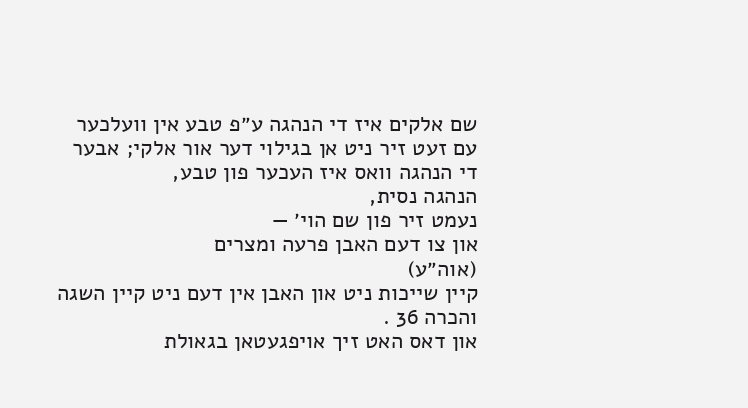שם אלקים איז די הנהגה ע״פ טבע אין וועלכער עם זעט זיר ניט אן בגילוי דער אור אלקי; אבער די הנהגה וואס איז העכער פון טבע,
הנהגה נסית,
נעמט זיר פון שם הוי׳ —
און צו דעם האבן פרעה ומצרים
(אוה״ע)
קיין שייכות ניט און האבן אין דעם ניט קיין השגה והכרה 36 .
און דאס האט זיך אויפגעטאן בגאולת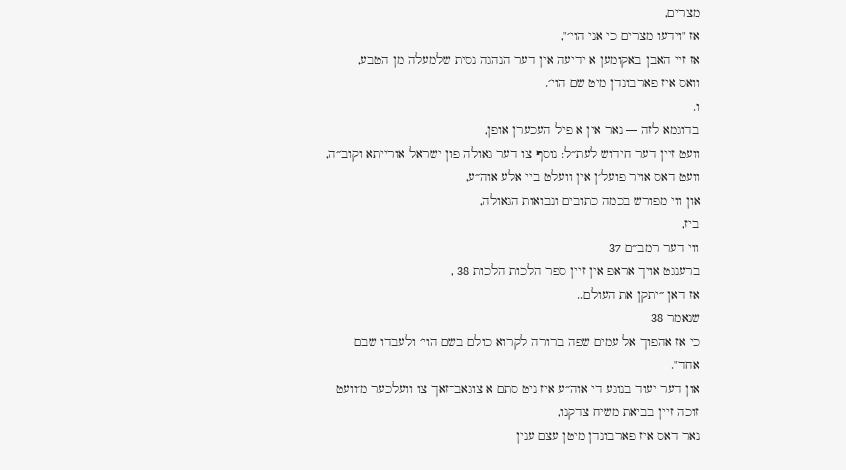מצרים,
אז "וידעו מצרים כי אני הוי׳",
אז זיי האבן באקומען א ידיעה אין דער הנהגה נסית שלמעלה מן הטבע,
וואס איז פארבונדן מיט שם הוי׳.
ו.
בדוגמא לזה — נאר אין א פיל העכערן אופן,
וועט זיין דער חידוש לעת״ל: נוסף צו דער גאולה פון ישראל אורייתא וקוב״ה,
וועט דאס אויר פועל׳ן אין וועלט ביי אלע אוה״ע,
און ווי מפורש בכמה כתובים ונבואות הגאולה,
ביז,
ווי דער רמב״ם 37
ברענגט אויך אראפ אין זיין ספר הלכות הלכות 38 ,
אז דאן ״יתקן את העולם..
שנאמר 38
כי אז אהפוך אל עמים שפה ברורה לקרוא כולם בשם הוי׳ ולעבדו שבם אחד".
און דער יעוד בנוגע די אוה״ע איז ניט סתם א צוגאב־זאך צו וועלכער מ׳וועט זוכה זיין בביאת משיח צדקנו,
נאר דאס איז פארבונדן מיטן עצם ענין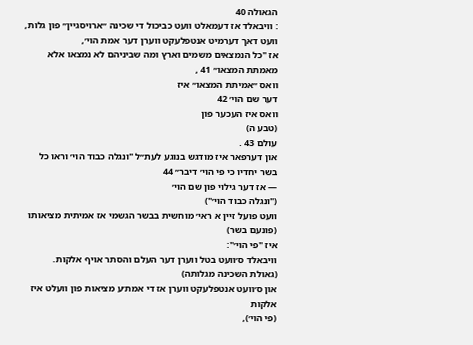הגאולה 40
: וויבאלד אז דעמאלט וועט כביכול די שכינה ״ארויסגײן״ פון גלות,
וועט דאך דערמיט אנטפלעקט ווערן דער אמת הוי׳,
אז "כל הנמצאים משמים וארץ ומה שביניהם לא נמצאו אלא מאמתת המצאו״ 41 ,
וואס ״אמיתת המצאו״ איז
דער שם הוי׳ 42
וואס איז העכער פון
(טבע ה)
עולם 43 .
און דערפאר איז מודגש בנוגע לעת״ל "ונגלה כבוד הוי׳ וראו כל בשר יחדיו כי פי הוי׳ דיבר״ 44
— אז דער גילוי פון שם הוי׳
("ונגלה כבוד הוי׳")
וועט פועל זיין א ראי׳ מוחשית בבשר הגשמי אז אמיתית מציאותו
(פונעם בשר)
איז "פי הוי׳":
וויבאלד ס׳וועט בטל ווערן דער העלם והסתר אויף אלקות.
(גאולת השכינה מגלותה)
און ס׳וועט אנטפלעקט ווערן אז די אמת׳ע מציאות פון וועלט איז אלקות
(פי הוי׳),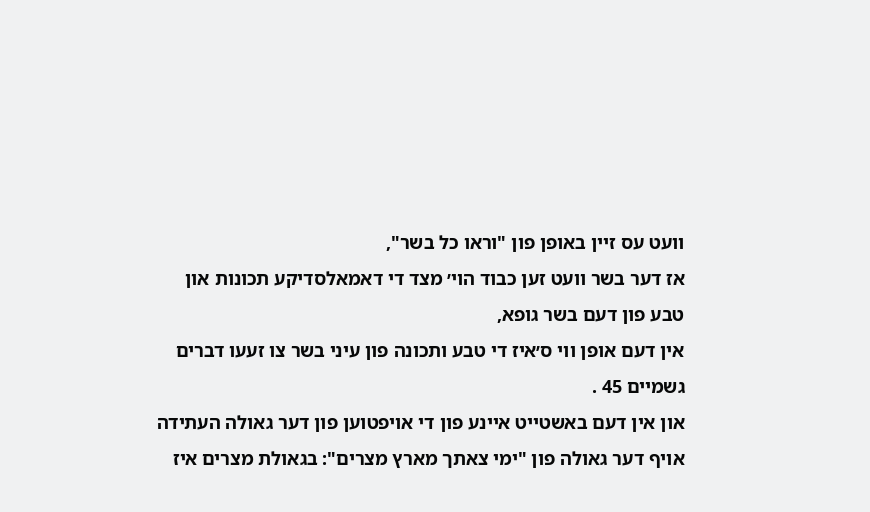וועט עס זיין באופן פון "וראו כל בשר",
אז דער בשר וועט זען כבוד הוי׳ מצד די דאמאלסדיקע תכונות און טבע פון דעם בשר גופא,
אין דעם אופן ווי ס׳איז די טבע ותכונה פון עיני בשר צו זעעו דברים גשמיים 45 .
און אין דעם באשטייט איינע פון די אויפטוען פון דער גאולה העתידה אויף דער גאולה פון "ימי צאתך מארץ מצרים": בגאולת מצרים איז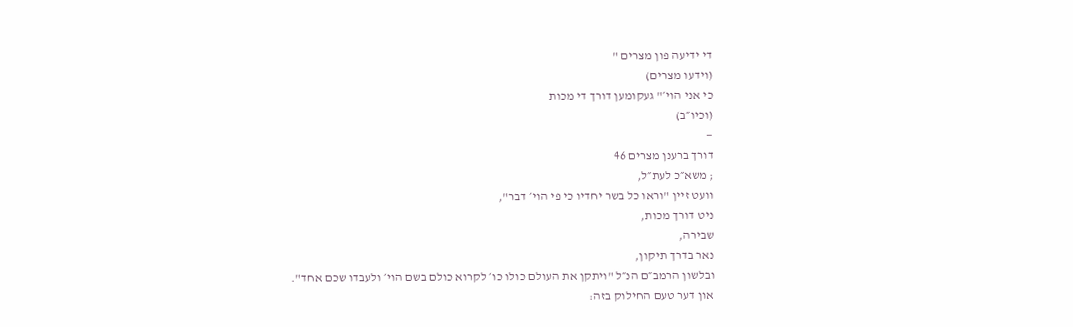די ידיעה פון מצרים "
(וידעו מצרים)
כי אני הוי׳" געקומען דורך די מכות
(וכיו״ב)
—
דורך ברענן מצרים 46
; משא״כ לעת״ל,
וועט זיין "וראו כל בשר יחדיו כי פי הוי׳ דבר",
ניט דורך מכות,
שבירה,
נאר בדרך תיקון,
ובלשון הרמב״ם הנ״ל "ויתקן את העולם כולו כו׳ לקרוא כולם בשם הוי׳ ולעבדו שכם אחד".
און דער טעם החילוק בזה: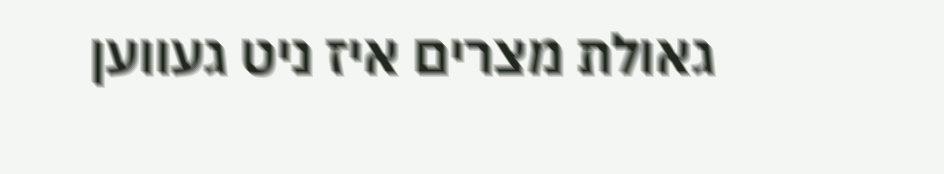גאולת מצרים איז ניט געווען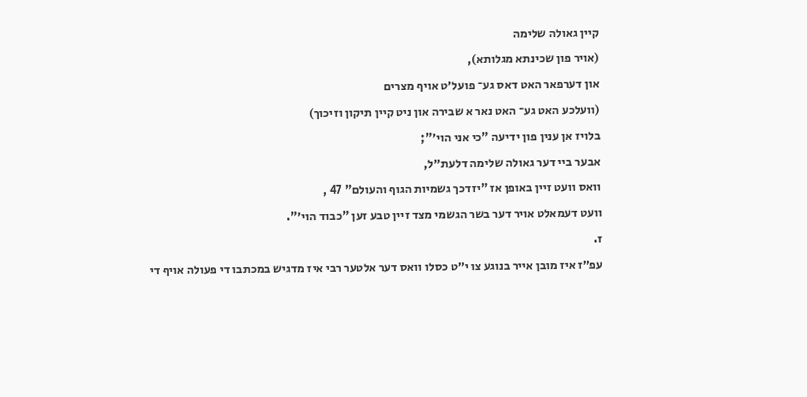קיין גאולה שלימה
(אויר פון שכינתא מגלותא),
און דערפאר האט דאס גע־ פועל׳ט אויף מצרים
(וועלכע האט גע־ האט נאר א שבירה און ניט קיין תיקון וזיכוך)
בלויז אן ענין פון ידיעה "כי אני הוי׳";
אבער ביי דער גאולה שלימה דלעת״ל,
וואס וועט זיין באופן אז "יזדכך גשמיות הגוף והעולם" 47 ,
וועט דעמאלט אויר דער בשר הגשמי מצד זיין טבע זען "כבוד הוי׳".
ז.
עפ״ז איז מובן אייר בנוגע צו י״ט כסלו וואס דער אלטער רבי איז מדגיש במכתבו די פעולה אויף די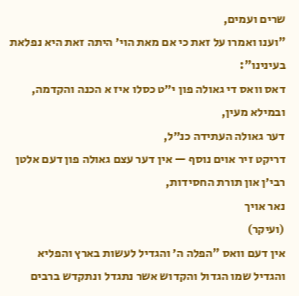שרים ועמים,
"וענו ואמרו על זאת כי אם מאת הוי׳ היתה זאת היא נפלאת בעינינו":
דאס וואס די גאולה פון י״ט כסלו איז א הכנה והקדמה,
ובמילא מעין,
דער גאולה העתידה כנ״ל,
דריקט זיר אוים נוסף — אין דער עצם גאולה פון דעם אלטן רבי׳ן און תורת החסידות,
נאר אויך
(ועיקר)
אין דעם וואס "הפלה ה׳ והגדיל לעשות בארץ והפליא והגדיל שמו הגדול והקדוש אשר נתגדל ונתקדש ברבים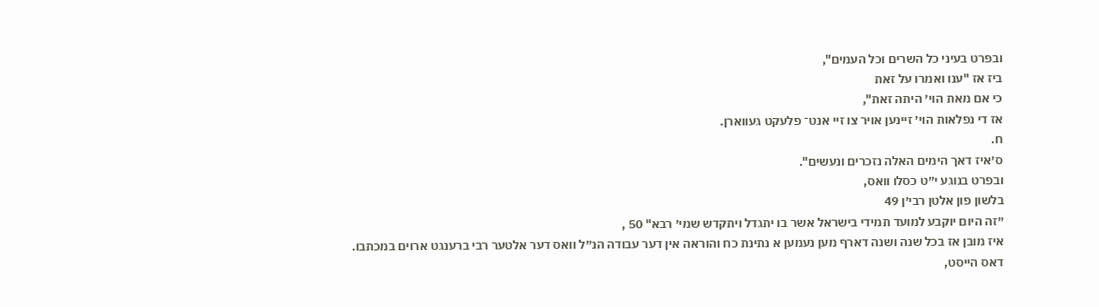ובפרט בעיני כל השרים וכל העמים",
ביז אז "ענו ואמרו על זאת
כי אם מאת הוי׳ היתה זאת",
אז די נפלאות הוי׳ זיינען אויר צו זיי אנט־ פלעקט געווארן.
ח.
ס׳איז דאך הימים האלה נזכרים ונעשים".
ובפרט בנוגע י״ט כסלו וואס,
בלשון פון אלטן רבי׳ן 49
״זה היום יוקבע למועד תמידי בישראל אשר בו יתגדל ויתקדש שמי׳ רבא" 50 ,
איז מובן אז בכל שנה ושנה דארף מען נעמען א נתינת כח והוראה אין דער עבודה הנ״ל וואס דער אלטער רבי ברענגט ארוים במכתבו.
דאס הייסט,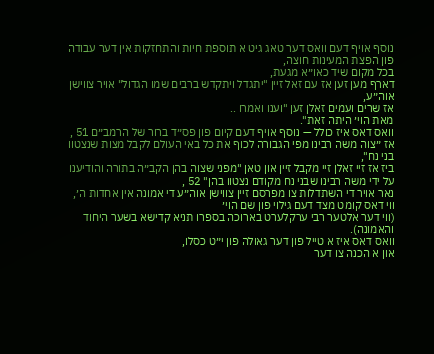נוסף אויף דעם וואס דער טאג גיט א תוספת חיות והתחזקות אין דער עבודה פון הפצת המעינות חוצה,
בכל מקום שיד כאו״א מגעת,
דארף מען זען אז עם זאל זיין "יתגדל ויתקדש ברבים שמו הגדול" אויר צווישן אוה״ע,
אז שרים ועמים זאלן זען "וענו ואמרו ..
מאת הוי׳ היתה זאת".
וואס דאס איז כולל — נוסף אויף דעם קיום פון פס״ד ברור של הרמב״ם 51 ,
אז ״צוה משה רבינו מפי הגבורה לכוף את כל באי העולם לקבל מצות שנצטוו בני נח",
ביז אז זיי זאלן זיי מקבל זיין און טאן "מפני שצוה בהן הקב״ה בתורה והודיענו על ידי משה רבינו שבני נח מקודם נצטוו בהן" 52 ,
נאר אויר די השתדלות צו מפרסם זיין צווישן אוה״ע די אמונה אין אחדות ה׳,
ווי דאס קומט מצד דעם גילוי פון שם הוי׳
(ווי דער אלטער רבי ערקלערט בארוכה בספרו תניא קדישא בשער היחוד והאמונה).
וואס דאס איז א טייל פון דער גאולה פון י״ט כסלו,
און א הכנה צו דער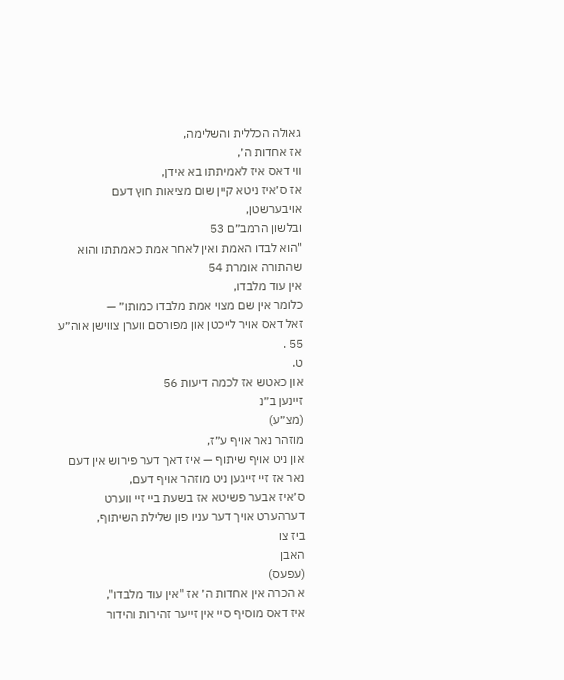גאולה הכללית והשלימה,
אז אחדות ה׳,
ווי דאס איז לאמיתתו בא אידן,
אז ס׳איז ניטא קיין שום מציאות חוץ דעם אויבערשטן,
ובלשון הרמב״ם 53
"הוא לבדו האמת ואין לאחר אמת כאמתתו והוא שהתורה אומרת 54
אין עוד מלבדו,
כלומר אין שם מצוי אמת מלבדו כמותו״ —
זאל דאס אויר לייכטן און מפורסם ווערן צווישן אוה״ע 55 .
ט.
און כאטש אז לכמה דיעות 56
זיינען ב״נ
(מצ״ע)
מוזהר נאר אויף ע״ז,
און ניט אויף שיתוף — איז דאך דער פירוש אין דעם נאר אז זיי זייגען ניט מוזהר אויף דעם,
ס׳איז אבער פשיטא אז בשעת ביי זיי ווערט דערהערט אויך דער עניו פון שלילת השיתוף,
ביז צו
האבן
(עפעס)
א הכרה אין אחדות ה׳ אז "אין עוד מלבדו",
איז דאס מוסיף סיי אין זייער זהירות והידור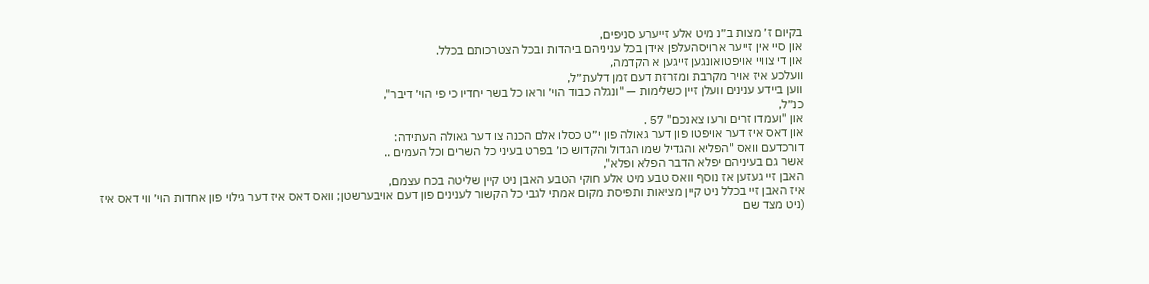בקיום ז׳ מצות ב״נ מיט אלע זײערע סניפים,
און סיי אין זייער ארויסהעלפן אידן בכל עניניהם ביהדות ובכל הצטרכותם בכלל.
און די צוויי אויפטואונגען זייגען א הקדמה,
וועלכע איז אויר מקרבת ומזרזת דעם זמן דלעת״ל,
ווען בײדע ענינים וועלן זיין כשלימות — "ונגלה כבוד הוי׳ וראו כל בשר יחדיו כי פי הוי׳ דיבר",
כנ״ל,
און "ועמדו זרים ורעו צאנכם" 57 .
און דאס איז דער אויפטו פון דער גאולה פון י״ט כסלו אלם הכנה צו דער גאולה העתידה:
דורכדעם וואס "הפליא והגדיל שמו הגדול והקדוש כו׳ בפרט בעיני כל השרים וכל העמים ..
אשר גם בעיניהם יפלא הדבר הפלא ופלא",
האבן זיי געזען אז נוסף וואס טבע מיט אלע חוקי הטבע האבן ניט קײן שליטה בכח עצמם,
איז האבן זיי בכלל ניט קיין מציאות ותפיסת מקום אמתי לגבי כל הקשור לענינים פון דעם אויבערשטן; וואס דאס איז דער גילוי פון אחדות הוי׳ ווי דאס איז
(ניט מצד שם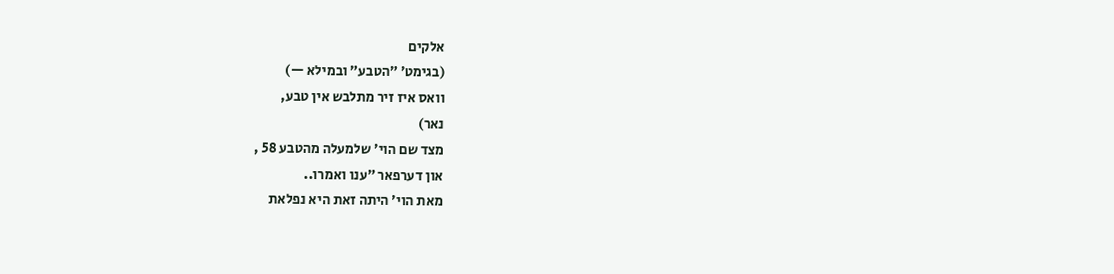אלקים
(בגימט׳ ״הטבע״ ובמילא —)
וואס איז זיר מתלבש אין טבע,
נאר)
מצד שם הוי׳ שלמעלה מהטבע 58 ,
און דערפאר ״ענו ואמרו..
מאת הוי׳ היתה זאת היא נפלאת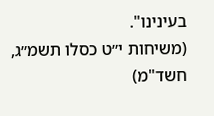בעינינו".
(משיחות י״ט כסלו תשמ״ג,
חשד"מ)